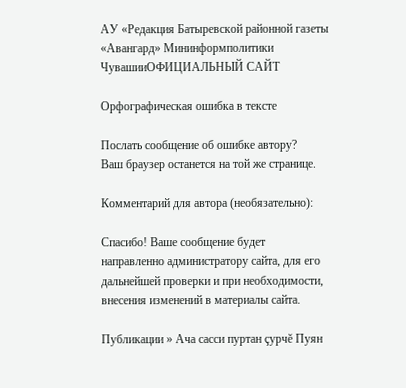АУ «Редакция Батыревской районной газеты «Авангард» Мининформполитики ЧувашииОФИЦИАЛЬНЫЙ САЙТ

Орфографическая ошибка в тексте

Послать сообщение об ошибке автору?
Ваш браузер останется на той же странице.

Комментарий для автора (необязательно):

Спасибо! Ваше сообщение будет направленно администратору сайта, для его дальнейшей проверки и при необходимости, внесения изменений в материалы сайта.

Публикации » Ача сасси пуртан çурчĕ Пуян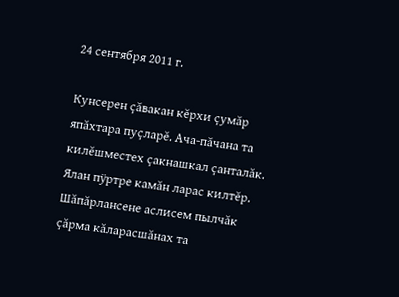24 сентября 2011 г.

Кунсерен çăвакан кĕрхи çумăр япăхтара пуçларĕ. Ача-пăчана та килĕшместех çакнашкал çанталăк. Ялан пÿртре камăн ларас килтĕр. Шăпăрлансене аслисем пылчăк çăрма кăларасшăнах та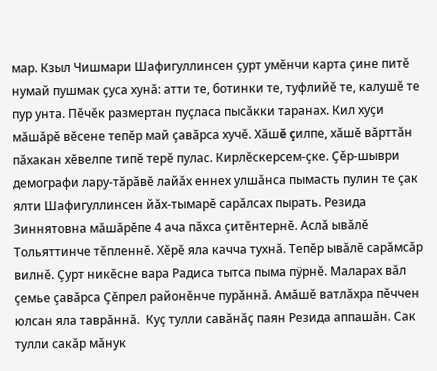мар. Кзыл Чишмари Шафигуллинсен çурт умĕнчи карта çине питĕ нумай пушмак çуса хунă: атти те, ботинки те, туфлийĕ те, калушĕ те пур унта. Пĕчĕк размертан пуçласа пысăкки таранах. Кил хуçи мăшăрĕ вĕсене тепĕр май çавăрса хучĕ. Хăшĕ çилпе, хăшĕ вăрттăн пăхакан хĕвелпе типĕ терĕ пулас. Кирлĕскерсем-çке. Çĕр-шыври демографи лару-тăрăвĕ лайăх еннех улшăнса пымасть пулин те çак ялти Шафигуллинсен йăх-тымарĕ сарăлсах пырать. Резида Зиннятовна мăшăрĕпе 4 ача пăхса çитĕнтернĕ. Аслă ывăлĕ Тольяттинче тĕпленнĕ. Хĕрĕ яла качча тухнă. Тепĕр ывăлĕ сарăмсăр вилнĕ. Çурт никĕсне вара Радиса тытса пыма пÿрнĕ. Маларах вăл çемье çавăрса Çĕпрел районĕнче пурăннă. Амăшĕ ватлăхра пĕччен юлсан яла таврăннă.  Куç тулли савăнăç паян Резида аппашăн. Сак тулли сакăр мăнук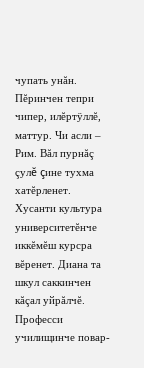чупать унăн. Пĕринчен тепри чипер, илĕртÿллĕ, маттур. Чи асли – Рим. Вăл пурнăç çулĕ çине тухма хатĕрленет. Хусанти культура университетĕнче иккĕмĕш курсра вĕренет. Диана та шкул саккинчен кăçал уйрăлчĕ. Професси училищинче повар-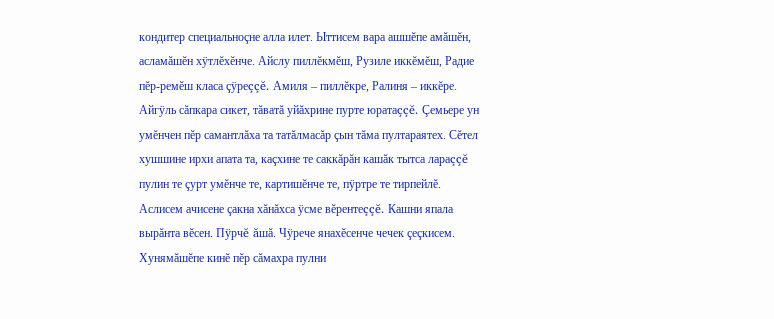кондитер специальноçне алла илет. Ыттисем вара ашшĕпе амăшĕн, асламăшĕн хÿтлĕхĕнче. Айслу пиллĕкмĕш, Рузиле иккĕмĕш, Радие пĕр-ремĕш класа çÿреççĕ. Амиля – пиллĕкре, Ралиня – иккĕре. Айгÿль сăпкара сикет, тăватă уйăхрине пурте юратаççĕ. Çемьере ун умĕнчен пĕр самантлăха та татăлмасăр çын тăма пултараятех. Сĕтел хушшине ирхи апата та, каçхине те саккăрăн кашăк тытса лараççĕ пулин те çурт умĕнче те, картишĕнче те, пÿртре те тирпейлĕ. Аслисем ачисене çакна хăнăхса ÿсме вĕрентеççĕ. Кашни япала вырăнта вĕсен. Пÿрчĕ ăшă. Чÿрече янахĕсенче чечек çеçкисем. Хунямăшĕпе кинĕ пĕр сăмахра пулни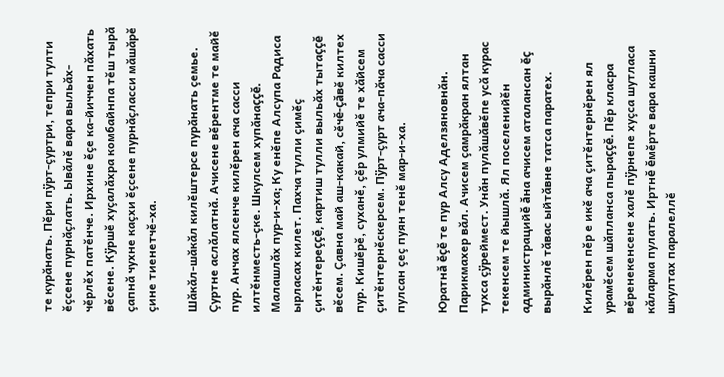те курăнать. Пĕри пÿрт-çуртри, тепри тулти ĕçсене пурнăçлать. Ывăлĕ вара выльăх-чĕрлĕх патĕнче. Ирхине ĕçе ка-йиччен пăхать вĕсене. Кÿршĕ хуçалăхра комбайнпа тĕш тырă çапнă чухне каçхи ĕçсене пурнăçласси мăшăрĕ çине тиенетчĕ-ха.

Шăкăл-шăкăл килĕштерсе пурăнать çемье. Çуртне аслăлатнă. Ачисене вĕрентме те майĕ пур. Анчах ялсенче килĕрен ача сасси илтĕнместь-çке. Шкулсем хупăнаççĕ. Малашлăх пур-и-ха; Ку енĕпе Алсупа Радиса ырласах килет. Пахча тулли çимĕç çитĕнтереççĕ, картиш тулли выльăх тытаççĕ вĕсем. Çавна май аш-какай, сĕчĕ-çăвĕ килтех пур. Кишĕрĕ, суханĕ, çĕр улмийĕ те хăйсем çитĕнтернĕскерсем. Пÿрт-çурт ача-пăча сасси пулсан çеç пуян тенĕ мар-и-ха.

Юратнă ĕçĕ те пур Алсу Аделзяновнăн. Парикмахер вăл. Ачисем çамрăкран ялтан тухса çÿреймест. Унăн пулăшăвĕпе усă курас текенсем те йышлă. Ял поселенийĕн администрацийĕ ăна ачисем аталансан ĕç вырăнлĕ тăвас ыйтăвне татса паратех.

Килĕрен пĕр е икĕ ача çитĕнтернĕрен ял урамĕсем шăпланса пыраççĕ. Пĕр класра вĕренекенсене халĕ пÿрнепе хуçса шутласа кăларма пулать. Иртнĕ ĕмĕрте вара кашни шкултах паралеллĕ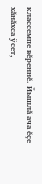классемпе вĕреннĕ. Йышлă ача ĕçе хăнăхса ÿсет,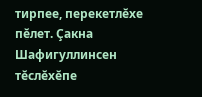тирпее, перекетлĕхе пĕлет. Çакна Шафигуллинсен тĕслĕхĕпе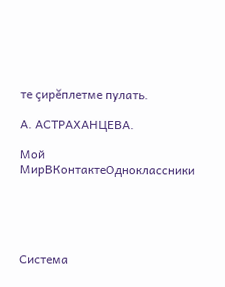те çирĕплетме пулать.

А. АСТРАХАНЦЕВА.

Мой МирВКонтактеОдноклассники





Система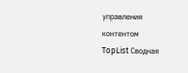управления контентом
TopList Сводная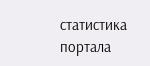статистика портала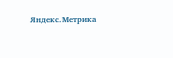Яндекс.Метрика